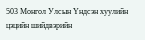503 Монгол Улсын Үндсэн хуулийн цэцийн шийдвэрийн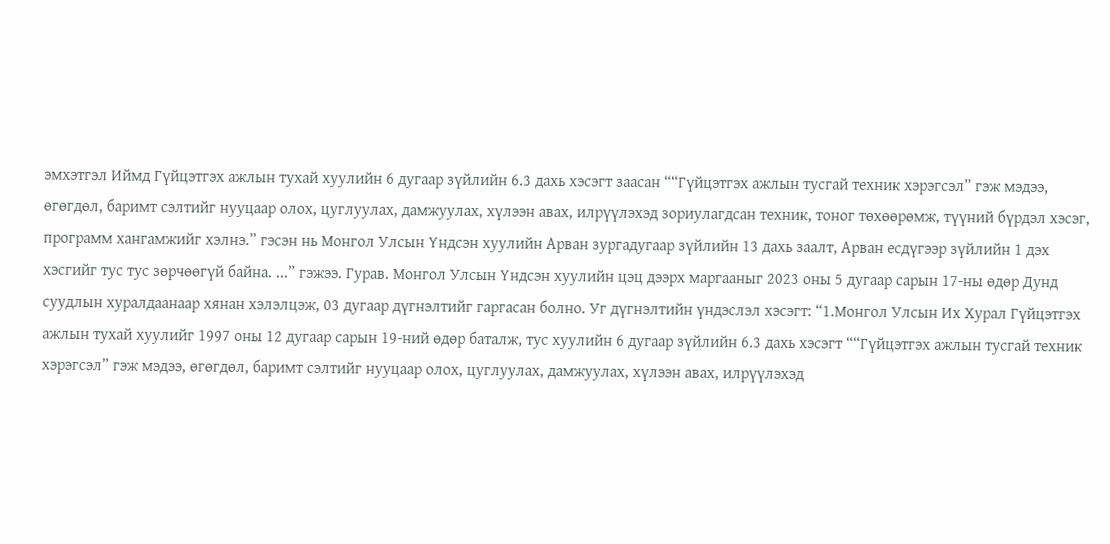эмхэтгэл Иймд Гүйцэтгэх ажлын тухай хуулийн 6 дугаар зүйлийн 6.3 дахь хэсэгт заасан ““Гүйцэтгэх ажлын тусгай техник хэрэгсэл” гэж мэдээ, өгөгдөл, баримт сэлтийг нууцаар олох, цуглуулах, дамжуулах, хүлээн авах, илрүүлэхэд зориулагдсан техник, тоног төхөөрөмж, түүний бүрдэл хэсэг, программ хангамжийг хэлнэ.” гэсэн нь Монгол Улсын Үндсэн хуулийн Арван зургадугаар зүйлийн 13 дахь заалт, Арван есдүгээр зүйлийн 1 дэх хэсгийг тус тус зөрчөөгүй байна. ...” гэжээ. Гурав. Монгол Улсын Үндсэн хуулийн цэц дээрх маргааныг 2023 оны 5 дугаар сарын 17-ны өдөр Дунд суудлын хуралдаанаар хянан хэлэлцэж, 03 дугаар дүгнэлтийг гаргасан болно. Уг дүгнэлтийн үндэслэл хэсэгт: “1.Монгол Улсын Их Хурал Гүйцэтгэх ажлын тухай хуулийг 1997 оны 12 дугаар сарын 19-ний өдөр баталж, тус хуулийн 6 дугаар зүйлийн 6.3 дахь хэсэгт ““Гүйцэтгэх ажлын тусгай техник хэрэгсэл” гэж мэдээ, өгөгдөл, баримт сэлтийг нууцаар олох, цуглуулах, дамжуулах, хүлээн авах, илрүүлэхэд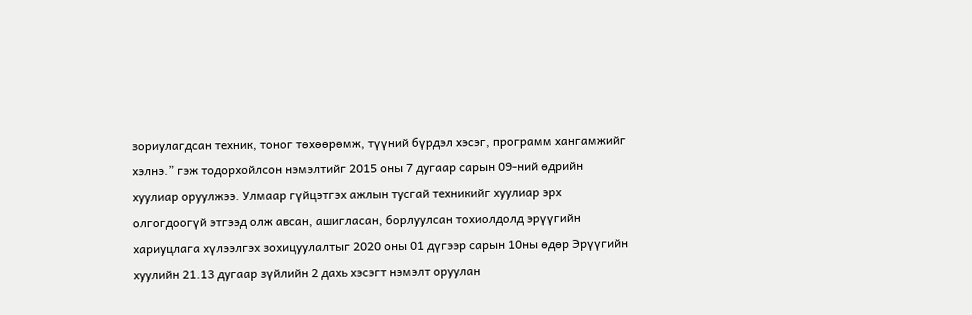зориулагдсан техник, тоног төхөөрөмж, түүний бүрдэл хэсэг, программ хангамжийг хэлнэ.” гэж тодорхойлсон нэмэлтийг 2015 оны 7 дугаар сарын 09-ний өдрийн хуулиар оруулжээ. Улмаар гүйцэтгэх ажлын тусгай техникийг хуулиар эрх олгогдоогүй этгээд олж авсан, ашигласан, борлуулсан тохиолдолд эрүүгийн хариуцлага хүлээлгэх зохицуулалтыг 2020 оны 01 дүгээр сарын 10ны өдөр Эрүүгийн хуулийн 21.13 дугаар зүйлийн 2 дахь хэсэгт нэмэлт оруулан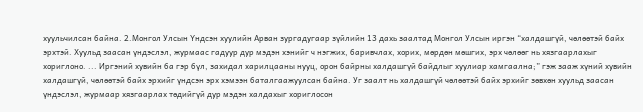хуульчилсан байна. 2.Монгол Улсын Үндсэн хуулийн Арван зургадугаар зүйлийн 13 дахь заалтад Монгол Улсын иргэн “халдашгүй, чөлөөтэй байх эрхтэй. Хуульд заасан үндэслэл, журмаас гадуур дур мэдэн хэнийг ч нэгжих, баривчлах, хорих, мөрдөн мөшгих, эрх чөлөөг нь хязгаарлахыг хориглоно. ... Иргэний хувийн ба гэр бүл, захидал харилцааны нууц, орон байрны халдашгүй байдлыг хуулиар хамгаална;” гэж зааж хүний хувийн халдашгүй, чөлөөтэй байх эрхийг үндсэн эрх хэмээн баталгаажуулсан байна. Уг заалт нь халдашгүй чөлөөтэй байх эрхийг зөвхөн хуульд заасан үндэслэл, журмаар хязгаарлах төдийгүй дур мэдэн халдахыг хориглосон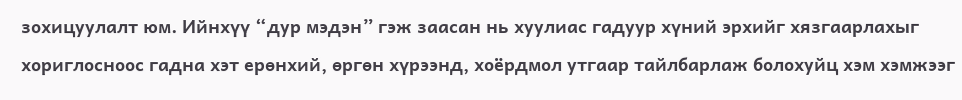зохицуулалт юм. Ийнхүү “дур мэдэн” гэж заасан нь хуулиас гадуур хүний эрхийг хязгаарлахыг хориглосноос гадна хэт ерөнхий, өргөн хүрээнд, хоёрдмол утгаар тайлбарлаж болохуйц хэм хэмжээг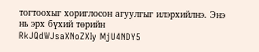тогтоохыг хориглосон агуулгыг илэрхийлнэ. Энэ нь эрх бүхий төрийн
RkJQdWJsaXNoZXIy MjU4NDY5